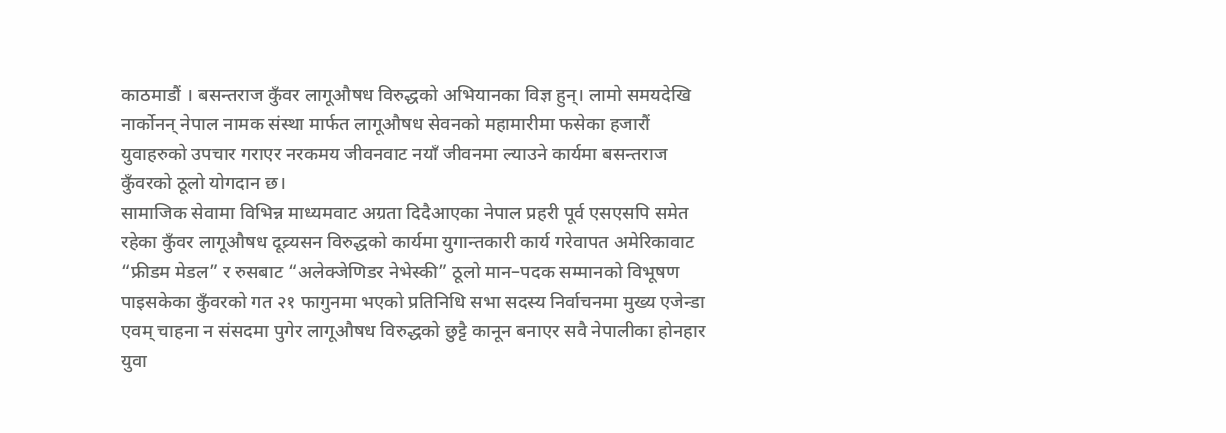काठमाडौं । बसन्तराज कुँवर लागूऔषध विरुद्धको अभियानका विज्ञ हुन्। लामो समयदेखि नार्कोनन् नेपाल नामक संस्था मार्फत लागूऔषध सेवनको महामारीमा फसेका हजारौं युवाहरुको उपचार गराएर नरकमय जीवनवाट नयाँ जीवनमा ल्याउने कार्यमा बसन्तराज कुँवरको ठूलो योगदान छ।
सामाजिक सेवामा विभिन्न माध्यमवाट अग्रता दिदैआएका नेपाल प्रहरी पूर्व एसएसपि समेत रहेका कुँवर लागूऔषध दूव्र्यसन विरुद्धको कार्यमा युगान्तकारी कार्य गरेवापत अमेरिकावाट “फ्रीडम मेडल” र रुसबाट “अलेक्जेणिडर नेभेस्की” ठूलो मान–पदक सम्मानको विभूषण पाइसकेका कुँवरको गत २१ फागुनमा भएको प्रतिनिधि सभा सदस्य निर्वाचनमा मुख्य एजेन्डा एवम् चाहना न संसदमा पुगेर लागूऔषध विरुद्धको छुट्टै कानून बनाएर सवै नेपालीका होनहार युवा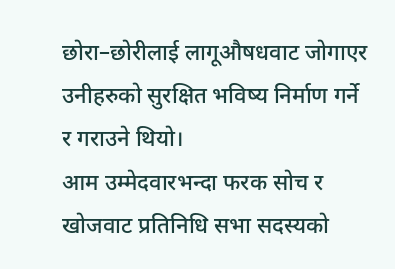छोरा–छोरीलाई लागूऔषधवाट जोगाएर उनीहरुको सुरक्षित भविष्य निर्माण गर्ने र गराउने थियो।
आम उम्मेदवारभन्दा फरक सोच र खोजवाट प्रतिनिधि सभा सदस्यको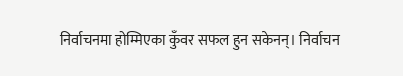निर्वाचनमा होम्मिएका कुँवर सफल हुन सकेनन्। निर्वाचन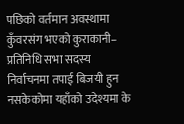पछिको वर्तमान अवस्थामा कुँवरसंग भएको कुराकानी–
प्रतिनिधि सभा सदस्य निर्वाचनमा तपाई बिजयी हुन नसकेकोमा यहाँको उदेश्यमा के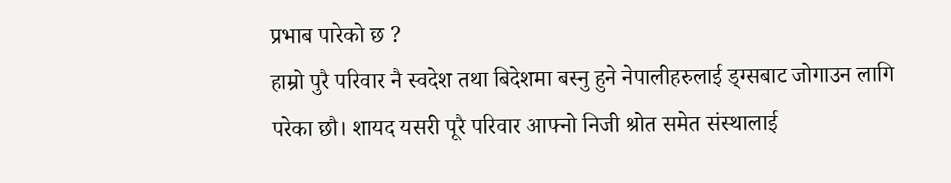प्रभाब पारेको छ ?
हाम्रो पुरै परिवार नै स्वदेश तथा बिदेशमा बस्नु हुने नेपालीहरुलाई ड्ग्सबाट जोगाउन लागि परेका छौ। शायद यसरी पूरै परिवार आफ्नो निजी श्रोत समेत संस्थालाई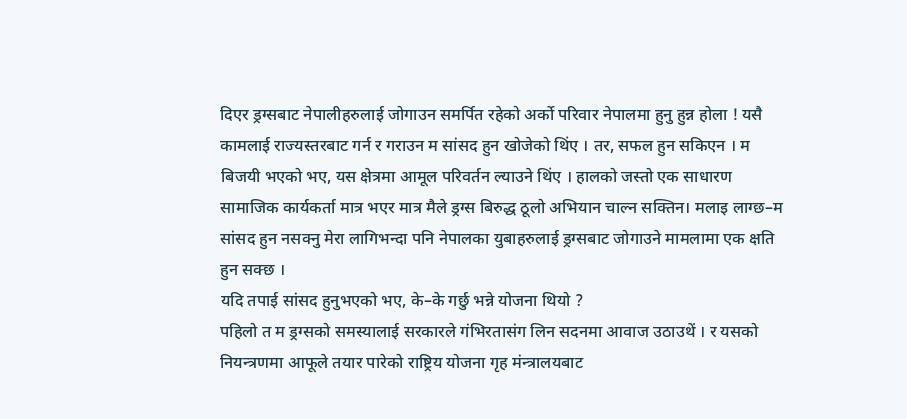दिएर ड्रग्सबाट नेपालीहरुलाई जोगाउन समर्पित रहेको अर्को परिवार नेपालमा हुनु हुन्न होला ! यसै कामलाई राज्यस्तरबाट गर्न र गराउन म सांसद हुन खोजेको थिंए । तर, सफल हुन सकिएन । म बिजयी भएको भए, यस क्षेत्रमा आमूल परिवर्तन ल्याउने थिंए । हालको जस्तो एक साधारण सामाजिक कार्यकर्ता मात्र भएर मात्र मैले ड्रग्स बिरुद्ध ठूलो अभियान चाल्न सक्तिन। मलाइ लाग्छ–म सांसद हुन नसक्नु मेरा लागिभन्दा पनि नेपालका युबाहरुलाई ड्रग्सबाट जोगाउने मामलामा एक क्षति हुन सक्छ ।
यदि तपाई सांसद हुनुभएको भए, के–के गर्छु भन्ने योजना थियो ?
पहिलो त म ड्रग्सको समस्यालाई सरकारले गंभिरतासंग लिन सदनमा आवाज उठाउथें । र यसको नियन्त्रणमा आफूले तयार पारेको राष्ट्रिय योजना गृह मंन्त्रालयबाट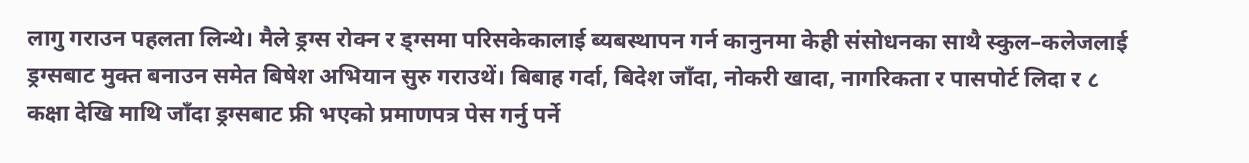लागु गराउन पहलता लिन्थे। मैले ड्रग्स रोक्न र ड्ग्समा परिसकेकालाई ब्यबस्थापन गर्न कानुनमा केही संसोधनका साथै स्कुल–कलेजलाई ड्रग्सबाट मुक्त बनाउन समेत बिषेश अभियान सुरु गराउथें। बिबाह गर्दा, बिदेश जाँदा, नोकरी खादा, नागरिकता र पासपोर्ट लिदा र ८ कक्षा देखि माथि जाँदा ड्रग्सबाट फ्री भएको प्रमाणपत्र पेस गर्नु पर्ने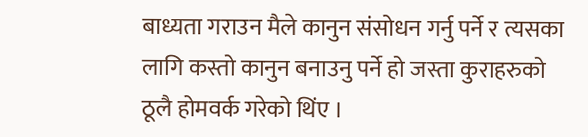बाध्यता गराउन मैले कानुन संसोधन गर्नु पर्ने र त्यसका लागि कस्तो कानुन बनाउनु पर्ने हो जस्ता कुराहरुको ठूलै होमवर्क गरेको थिंए ।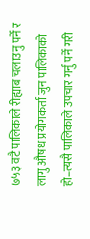७५३ वटै पालिकाले रीह्याब चलाउनु पर्ने र लागु औषध प्रयोगकर्ता जुन पालिकाको हो–त्यसै पालिकाले उपचार गर्नु पर्ने गरी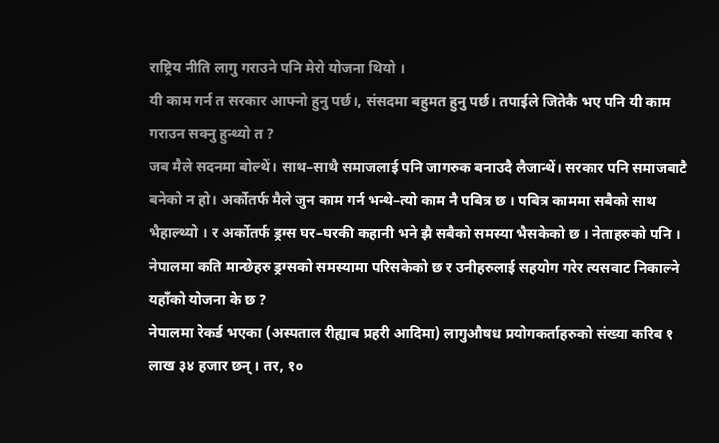राष्ट्रिय नीति लागु गराउने पनि मेरो योजना थियो ।
यी काम गर्न त सरकार आफ्नो हुनु पर्छ।, संसदमा बहुमत हुनु पर्छ। तपाईले जितेकै भए पनि यी काम गराउन सक्नु हुन्थ्यो त ?
जब मैले सदनमा बोल्थें। साथ–साथै समाजलाई पनि जागरुक बनाउदै लैजान्थें। सरकार पनि समाजबाटै बनेको न हो। अर्कोतर्फ मैले जुन काम गर्न भन्थे–त्यो काम नै पबित्र छ । पबित्र काममा सबैको साथ भैहाल्थ्यो । र अर्कोतर्फ ड्रग्स घर–घरकी कहानी भने झै सबैको समस्या भैसकेको छ । नेताहरुको पनि ।
नेपालमा कति मान्छेहरु ड्रग्सको समस्यामा परिसकेको छ र उनीहरुलाई सहयोग गरेर त्यसवाट निकाल्ने यहाँको योजना के छ ?
नेपालमा रेकर्ड भएका (अस्पताल रीह्याब प्रहरी आदिमा) लागुऔषध प्रयोगकर्ताहरुको संख्या करिब १ लाख ३४ हजार छन् । तर, १०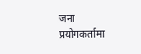जना प्रयोगकर्तामा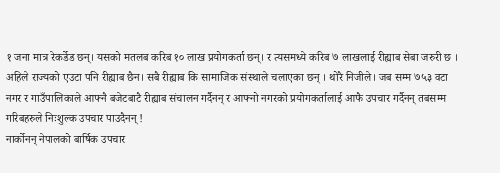१ जना मात्र रेकर्डेड छन्। यसको मतलब करिब १० लाख प्रयोगकर्ता छन्। र त्यसमध्ये करिब ७ लाखलाई रीह्याब सेबा जरुरी छ । अहिले राज्यको एउटा पनि रीह्याब छैन। सबै रीह्याब कि सामाजिक संस्थाले चलाएका छन् । थोरै निजीले। जब सम्म ७५३ वटा नगर र गाउँपालिकाले आफ्नै बजेटबाटै रीह्याब संचालन गर्दैनन् र आफ्नो नगरको प्रयोगकर्तालाई आफै उपचार गर्दैनन् तबसम्म गरिबहरुले निःशुल्क उपचार पाउदैनन् !
नार्कोनन् नेपालको बार्षिक उपचार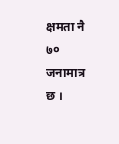क्षमता नै ७० जनामात्र छ ।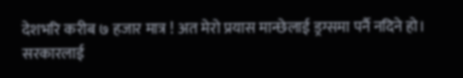देशभरि करीब ७ हजार मात्र ! अत मेरो प्रयास मान्छेलाई ड्रग्समा पर्नै नदिने हो। सरकारलाई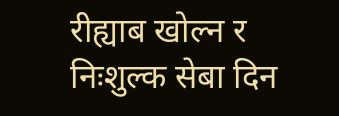रीह्याब खोल्न र निःशुल्क सेबा दिन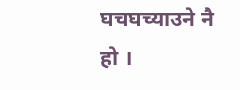घचघच्याउने नै हो ।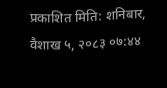प्रकाशित मिति: शनिबार, वैशाख ५, २०८३ ०७:४४